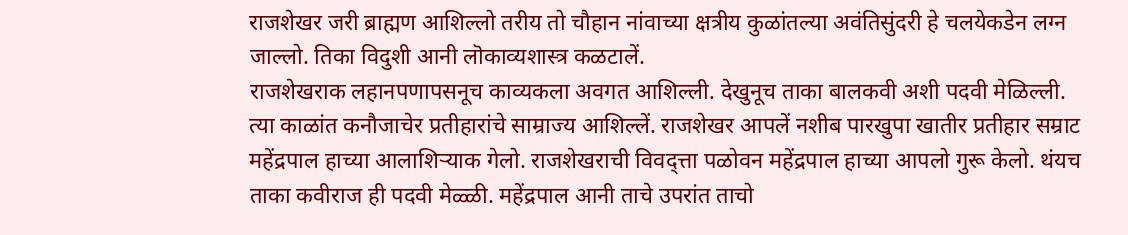राजशेखर जरी ब्राह्मण आशिल्लो तरीय तो चौहान नांवाच्या क्षत्रीय कुळांतल्या अवंतिसुंदरी हे चलयेकडेन लग्न जाल्लो. तिका विदुशी आनी लॊकाव्यशास्त्र कळटालें.
राजशेखराक लहानपणापसनूच काव्यकला अवगत आशिल्ली. देखुनूच ताका बालकवी अशी पदवी मेळिल्ली. त्या काळांत कनौजाचेर प्रतीहारांचे साम्राज्य आशिल्लें. राजशेखर आपलें नशीब पारखुपा खातीर प्रतीहार सम्राट महेंद्रपाल हाच्या आलाशिऱ्याक गेलो. राजशेखराची विवद्त्ता पळोवन महेंद्रपाल हाच्या आपलो गुरू केलो. थंयच ताका कवीराज ही पदवी मेळ्ळी. महेंद्रपाल आनी ताचे उपरांत ताचो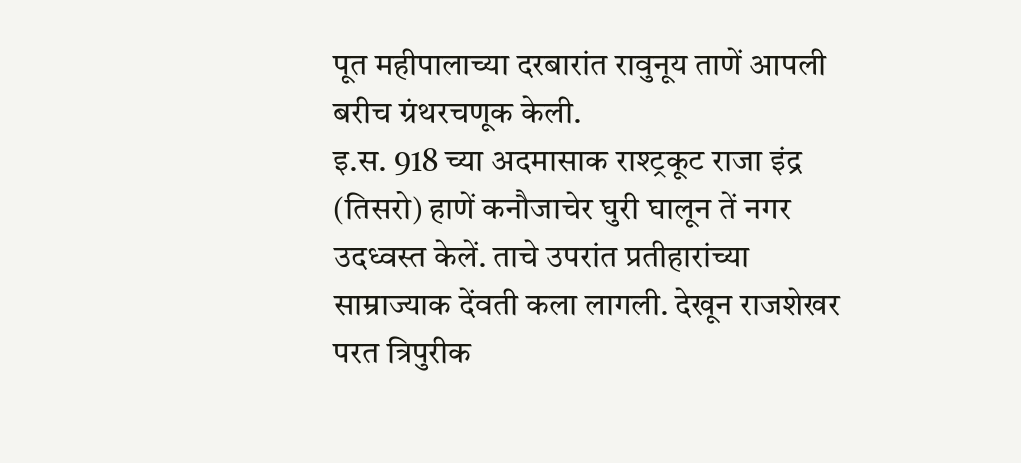पूत महीपालाच्या दरबारांत रावुनूय ताणें आपली बरीच ग्रंथरचणूक केली.
इ.स. 918 च्या अदमासाक राश्ट्रकूट राजा इंद्र (तिसरो) हाणें कनौजाचेर घुरी घालून तें नगर उदध्वस्त केलें. ताचे उपरांत प्रतीहारांच्या साम्राज्याक देंवती कला लागली. देखून राजशेखर परत त्रिपुरीक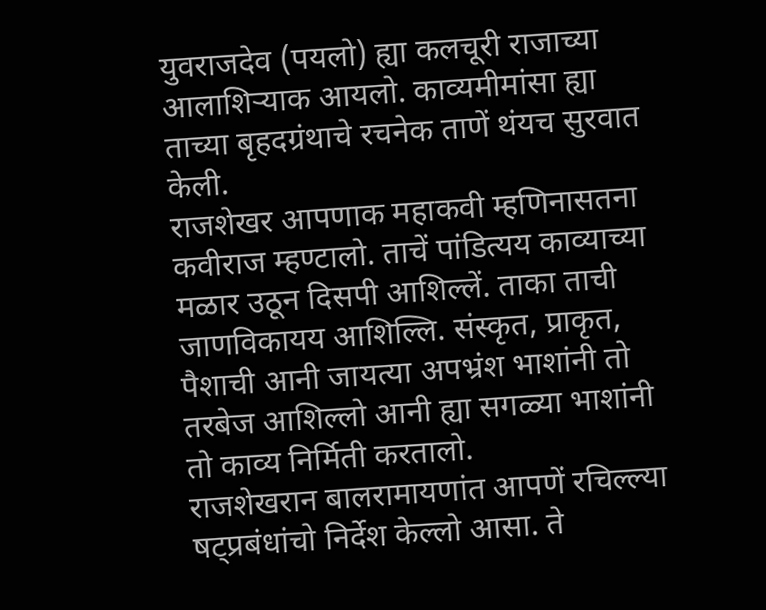युवराजदेव (पयलो) ह्या कलचूरी राजाच्या आलाशिऱ्याक आयलो. काव्यमीमांसा ह्या ताच्या बृहदग्रंथाचे रचनेक ताणें थंयच सुरवात केली.
राजशेखर आपणाक महाकवी म्हणिनासतना कवीराज म्हण्टालो. ताचें पांडित्यय काव्याच्या मळार उठून दिसपी आशिल्लें. ताका ताची जाणविकायय आशिल्लि. संस्कृत, प्राकृत, पैशाची आनी जायत्या अपभ्रंश भाशांनी तो तरबेज आशिल्लो आनी ह्या सगळ्या भाशांनी तो काव्य निर्मिती करतालो.
राजशेखरान बालरामायणांत आपणें रचिल्ल्या षट्प्रबंधांचो निर्देश केल्लो आसा. ते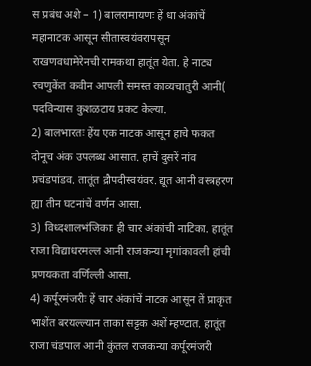स प्रबंध अशे – 1) बालरामायणः हें धा अंकांचें महानाटक आसून सीतास्वयंवरापसून राखणवधामेरेनची रामकथा हातूंत येता. हे नाट्य रचणुकेंत कवीन आपली समस्त काव्यचातुरी आनी( पदविन्यास कुशळटाय प्रकट केल्या.
2) बालभारतः हेंय एक नाटक आसून हाचे फकत दोनूच अंक उपलब्ध आसात. हाचें दुसरें नांव प्रचंडपांडव. तातूंत द्रौपदीस्वयंवर. द्यूत आनी वस्त्रहरण ह्या तीन घटनांचें वर्णन आसा.
3) विध्दशालभंजिकाः ही चार अंकांची नाटिका. हातूंत राजा विद्याधरमल्ल आनी राजकन्या मृगांकावली हांची प्रणयकता वर्णिल्ली आसा.
4) कर्पूरमंजरीः हें चार अंकांचें नाटक आसून तें प्राकृत भाशेंत बरयल्ल्यान ताका सट्टक अशें म्हण्टात. हातूंत राजा चंडपाल आनी कुंतल राजकन्या कर्पूरमंजरी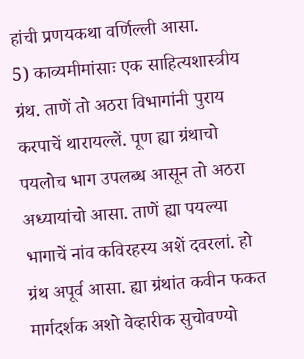हांची प्रणयकथा वर्णिल्ली आसा.
5) काव्यमीमांसाः एक साहित्यशास्त्रीय ग्रंथ. ताणें तो अठरा विभागांनी पुराय करपाचें थारायल्लें. पूण ह्या ग्रंथाचो पयलोच भाग उपलब्ध आसून तो अठरा अध्यायांचो आसा. ताणें ह्या पयल्या भागाचें नांव कविरहस्य अशें दवरलां. हो ग्रंथ अपूर्व आसा. ह्या ग्रंथांत कवीन फकत मार्गदर्शक अशो वेव्हारीक सुचोवण्यो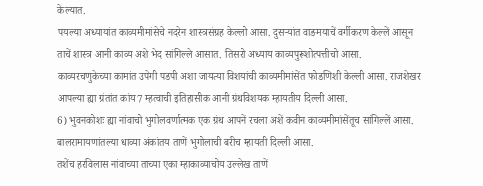केल्यात.
पयल्या अध्यायांत काव्यमीमांसेचे नदरेन शास्त्रसंग्रह केल्लो आसा. दुसऱ्यांत वाङमयाचें वर्गीकरण केल्लें आसून ताचें शास्त्र आनी काव्य अशे भेद सांगिल्ले आसात. तिसरो अध्याय काव्यपुरूशोत्पत्तीचो आसा.
काव्यरचणुकेच्या कामांत उपेगी पडपी अशा जायत्या विशयांची काव्यमीमांसेंत फोडणिशी केल्ली आसा. राजशेखर आपल्या ह्या ग्रंतांत कांय7 म्हत्वाची इतिहासीक आनी ग्रंथविशयक म्हायतीय दिल्ली आसा.
6) भुवनकोशः ह्या नांवाचो भुगोलवर्णात्मक एक ग्रंथ आपनें रचला अशें कवीन काव्यमीमांसेंतूच सांगिल्लें आसा. बालरामायणांतल्या धाव्या अंकांतय ताणें भुगोलाची बरीच म्हायती दिल्ली आसा.
तशेंच हरविलास नांवाच्या ताच्या एका म्हाकाव्याचोय उल्लेख ताणें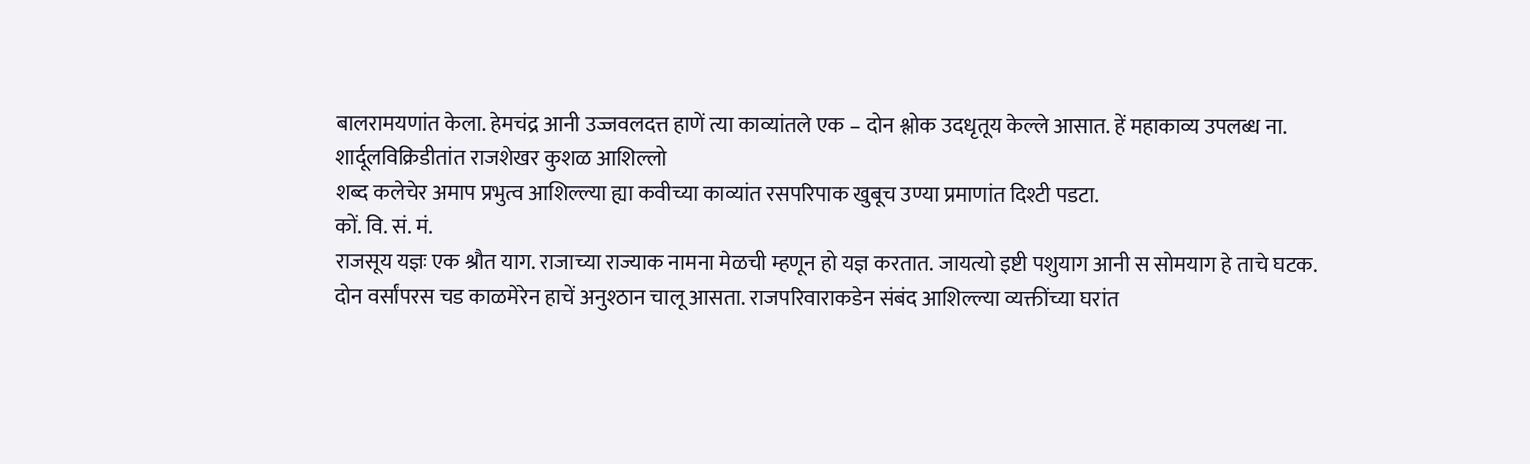बालरामयणांत केला. हेमचंद्र आनी उज्जवलदत्त हाणें त्या काव्यांतले एक – दोन श्लोक उदधृतूय केल्ले आसात. हें महाकाव्य उपलब्ध ना.
शार्दूलविक्रिडीतांत राजशेखर कुशळ आशिल्लो
शब्द कलेचेर अमाप प्रभुत्व आशिल्ल्या ह्या कवीच्या काव्यांत रसपरिपाक खुबूच उण्या प्रमाणांत दिश्टी पडटा.
कों. वि. सं. मं.
राजसूय यज्ञः एक श्रौत याग. राजाच्या राज्याक नामना मेळची म्हणून हो यज्ञ करतात. जायत्यो इष्टी पशुयाग आनी स सोमयाग हे ताचे घटक.
दोन वर्सांपरस चड काळमेरेन हाचें अनुश्ठान चालू आसता. राजपरिवाराकडेन संबंद आशिल्ल्या व्यक्तींच्या घरांत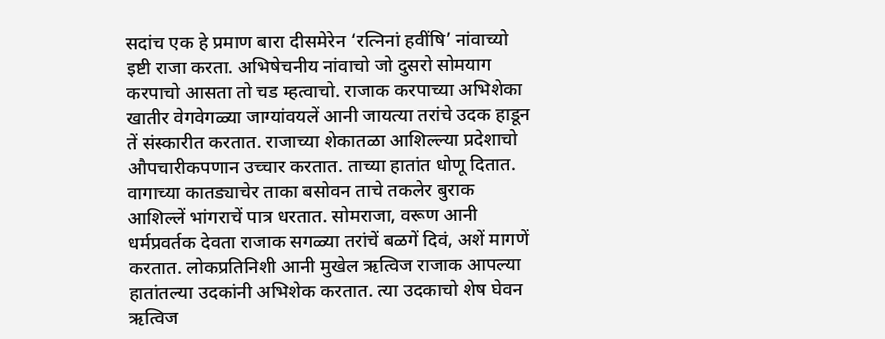सदांच एक हे प्रमाण बारा दीसमेरेन ‘रत्निनां हवींषि’ नांवाच्यो इष्टी राजा करता. अभिषेचनीय नांवाचो जो दुसरो सोमयाग करपाचो आसता तो चड म्हत्वाचो. राजाक करपाच्या अभिशेका खातीर वेगवेगळ्या जाग्यांवयलें आनी जायत्या तरांचे उदक हाडून तें संस्कारीत करतात. राजाच्या शेकातळा आशिल्ल्या प्रदेशाचो औपचारीकपणान उच्चार करतात. ताच्या हातांत धोणू दितात. वागाच्या कातड्याचेर ताका बसोवन ताचे तकलेर बुराक आशिल्लें भांगराचें पात्र धरतात. सोमराजा, वरूण आनी धर्मप्रवर्तक देवता राजाक सगळ्या तरांचें बळगें दिवं, अशें मागणें करतात. लोकप्रतिनिशी आनी मुखेल ऋत्विज राजाक आपल्या हातांतल्या उदकांनी अभिशेक करतात. त्या उदकाचो शेष घेवन ऋत्विज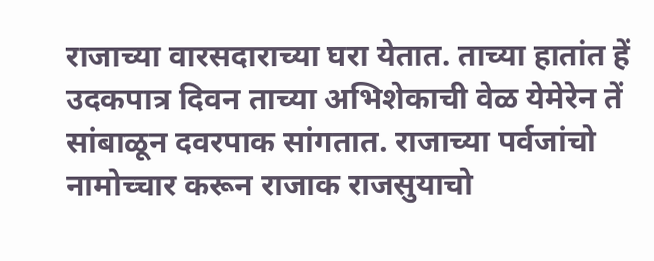राजाच्या वारसदाराच्या घरा येतात. ताच्या हातांत हें उदकपात्र दिवन ताच्या अभिशेकाची वेळ येमेरेन तें सांबाळून दवरपाक सांगतात. राजाच्या पर्वजांचो नामोच्चार करून राजाक राजसुयाचो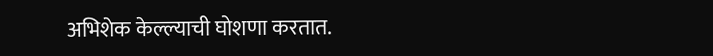अभिशेक केल्ल्याची घोशणा करतात.